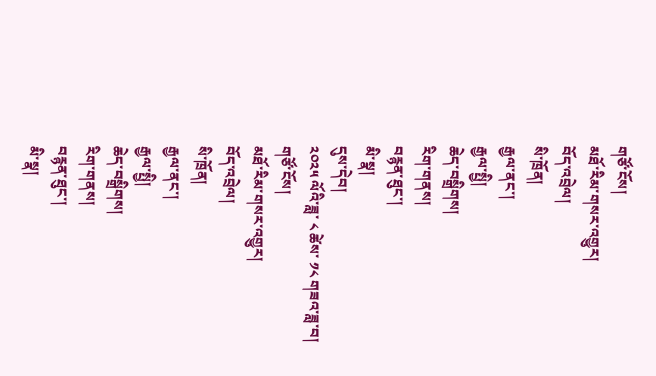གཙོ་ངོས།
མཐོ་རིམ་གསར་འགྱུར།
བོད་འབྲེལ།
སི་ཁྲོན།
རྒྱལ་ནང་།
རྒྱལ་སྤྱི།
ཆེད་བསྒྲིགས།
རིག་གནས།
བརྙན་ཐུང་།
མི་སྣ།
དུས་དེབ།
༢༠༢༥ ལོའི་ཟླ་ ༨ ཚེས་ ༡༨ གཟའ་ཟླ་བ།
གཙོ་ངོས།
མཐོ་རིམ་གསར་འགྱུར།
བོད་འབྲེལ།
སི་ཁྲོན།
རྒྱལ་ནང་།
རྒྱལ་སྤྱི།
ཆེད་བསྒྲིགས།
རིག་གནས།
བརྙན་ཐུང་།
མི་སྣ།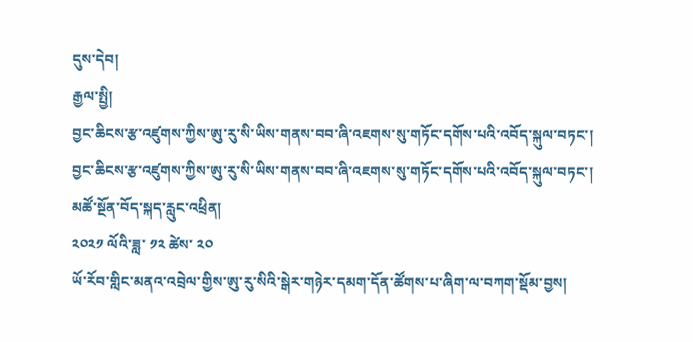དུས་དེབ།
རྒྱལ་སྤྱི།
བྱང་ཆིངས་རྩ་འཛུགས་ཀྱིས་ཨུ་རུ་སི་ཡིས་གནས་བབ་ཞི་འཇགས་སུ་གཏོང་དགོས་པའི་འབོད་སྐུལ་བཏང་།
བྱང་ཆིངས་རྩ་འཛུགས་ཀྱིས་ཨུ་རུ་སི་ཡིས་གནས་བབ་ཞི་འཇགས་སུ་གཏོང་དགོས་པའི་འབོད་སྐུལ་བཏང་།
མཚོ་སྔོན་བོད་སྐད་རླུང་འཕྲིན།
༢༠༢༡ ལོའི་ཟླ་ ༡༢ ཚེས་ ༢༠
ཡོ་རོབ་གླིང་མནའ་འབྲེལ་གྱིས་ཨུ་རུ་སིའི་སྒེར་གཉེར་དམག་དོན་ཚོགས་པ་ཞིག་ལ་བཀག་སྡོམ་བྱས།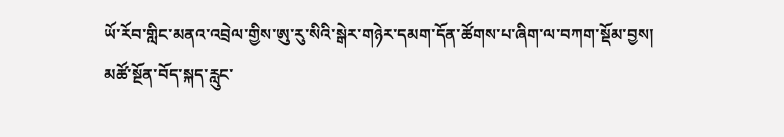ཡོ་རོབ་གླིང་མནའ་འབྲེལ་གྱིས་ཨུ་རུ་སིའི་སྒེར་གཉེར་དམག་དོན་ཚོགས་པ་ཞིག་ལ་བཀག་སྡོམ་བྱས།
མཚོ་སྔོན་བོད་སྐད་རླུང་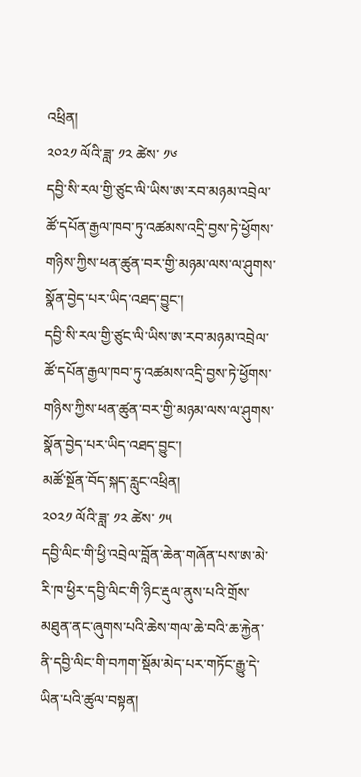འཕྲིན།
༢༠༢༡ ལོའི་ཟླ་ ༡༢ ཚེས་ ༡༦
དབྱི་སི་རལ་གྱི་ཙུང་ལི་ཡིས་ཨ་རབ་མཉམ་འབྲེལ་ཚོ་དཔོན་རྒྱལ་ཁབ་ཏུ་འཚམས་འདྲི་བྱས་ཏེ་ཕྱོགས་གཉིས་ཀྱིས་ཕན་ཚུན་བར་གྱི་མཉམ་ལས་ལ་ཤུགས་སྣོན་བྱེད་པར་ཡིད་འཐད་བྱུང་།
དབྱི་སི་རལ་གྱི་ཙུང་ལི་ཡིས་ཨ་རབ་མཉམ་འབྲེལ་ཚོ་དཔོན་རྒྱལ་ཁབ་ཏུ་འཚམས་འདྲི་བྱས་ཏེ་ཕྱོགས་གཉིས་ཀྱིས་ཕན་ཚུན་བར་གྱི་མཉམ་ལས་ལ་ཤུགས་སྣོན་བྱེད་པར་ཡིད་འཐད་བྱུང་།
མཚོ་སྔོན་བོད་སྐད་རླུང་འཕྲིན།
༢༠༢༡ ལོའི་ཟླ་ ༡༢ ཚེས་ ༡༥
དབྱི་ལིང་གི་ཕྱི་འབྲེལ་བློན་ཆེན་གཞོན་པས་ཨ་མེ་རི་ཁ་ཕྱིར་དབྱི་ལིང་གི་ཉིང་རྡུལ་ནུས་པའི་གྲོས་མཐུན་ནང་ཞུགས་པའི་ཆེས་གལ་ཆེ་བའི་ཆ་རྐྱེན་ནི་དབྱི་ལིང་གི་བཀག་སྡོམ་མེད་པར་གཏོང་རྒྱུ་དེ་ཡིན་པའི་ཚུལ་བསྟན།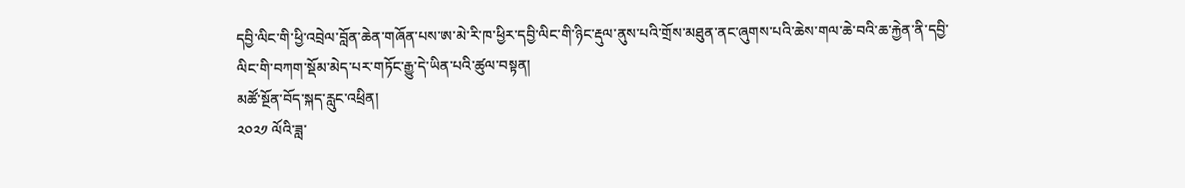དབྱི་ལིང་གི་ཕྱི་འབྲེལ་བློན་ཆེན་གཞོན་པས་ཨ་མེ་རི་ཁ་ཕྱིར་དབྱི་ལིང་གི་ཉིང་རྡུལ་ནུས་པའི་གྲོས་མཐུན་ནང་ཞུགས་པའི་ཆེས་གལ་ཆེ་བའི་ཆ་རྐྱེན་ནི་དབྱི་ལིང་གི་བཀག་སྡོམ་མེད་པར་གཏོང་རྒྱུ་དེ་ཡིན་པའི་ཚུལ་བསྟན།
མཚོ་སྔོན་བོད་སྐད་རླུང་འཕྲིན།
༢༠༢༡ ལོའི་ཟླ་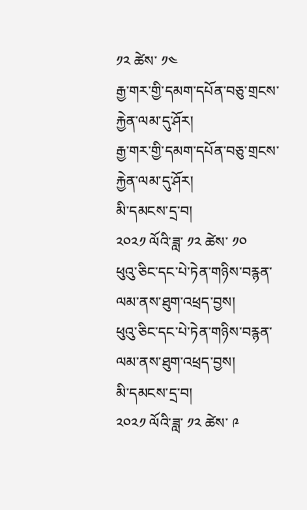༡༢ ཚེས་ ༡༤
རྒྱ་གར་གྱི་དམག་དཔོན་བཅུ་གྲངས་རྐྱེན་ལམ་དུ་ཤོར།
རྒྱ་གར་གྱི་དམག་དཔོན་བཅུ་གྲངས་རྐྱེན་ལམ་དུ་ཤོར།
མི་དམངས་དྲ་བ།
༢༠༢༡ ལོའི་ཟླ་ ༡༢ ཚེས་ ༡༠
ཕུའུ་ཅིང་དང་པེ་ཏེན་གཉིས་བརྙན་ལམ་ནས་ཐུག་འཕྲད་བྱས།
ཕུའུ་ཅིང་དང་པེ་ཏེན་གཉིས་བརྙན་ལམ་ནས་ཐུག་འཕྲད་བྱས།
མི་དམངས་དྲ་བ།
༢༠༢༡ ལོའི་ཟླ་ ༡༢ ཚེས་ ༩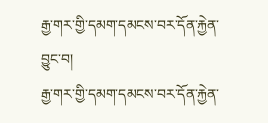རྒྱ་གར་གྱི་དམག་དམངས་བར་དོན་རྐྱེན་བྱུང་བ།
རྒྱ་གར་གྱི་དམག་དམངས་བར་དོན་རྐྱེན་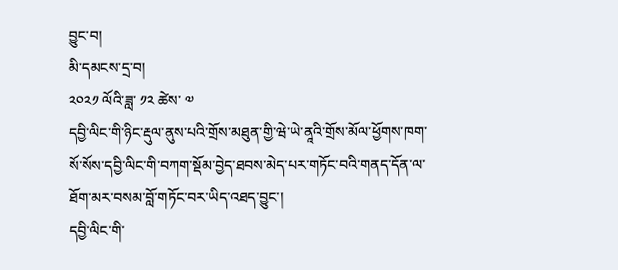བྱུང་བ།
མི་དམངས་དྲ་བ།
༢༠༢༡ ལོའི་ཟླ་ ༡༢ ཚེས་ ༧
དབྱི་ལིང་གི་ཉིང་རྡུལ་ནུས་པའི་གྲོས་མཐུན་གྱི་ཝེ་ཡེ་ནཱའི་གྲོས་མོལ་ཕྱོགས་ཁག་སོ་སོས་དབྱི་ལིང་གི་བཀག་སྡོམ་བྱེད་ཐབས་མེད་པར་གཏོང་བའི་གནད་དོན་ལ་ཐོག་མར་བསམ་བློ་གཏོང་བར་ཡིད་འཐད་བྱུང་།
དབྱི་ལིང་གི་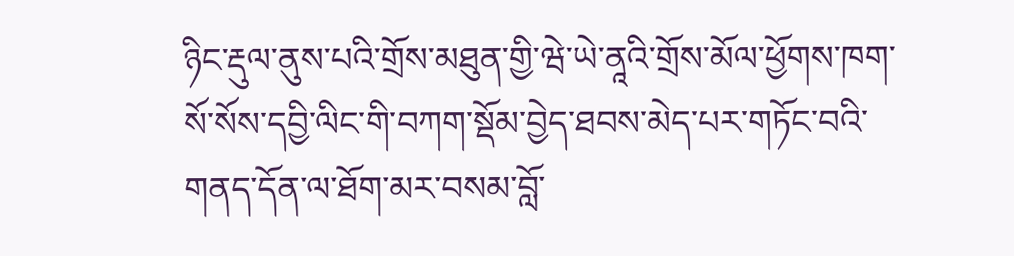ཉིང་རྡུལ་ནུས་པའི་གྲོས་མཐུན་གྱི་ཝེ་ཡེ་ནཱའི་གྲོས་མོལ་ཕྱོགས་ཁག་སོ་སོས་དབྱི་ལིང་གི་བཀག་སྡོམ་བྱེད་ཐབས་མེད་པར་གཏོང་བའི་གནད་དོན་ལ་ཐོག་མར་བསམ་བློ་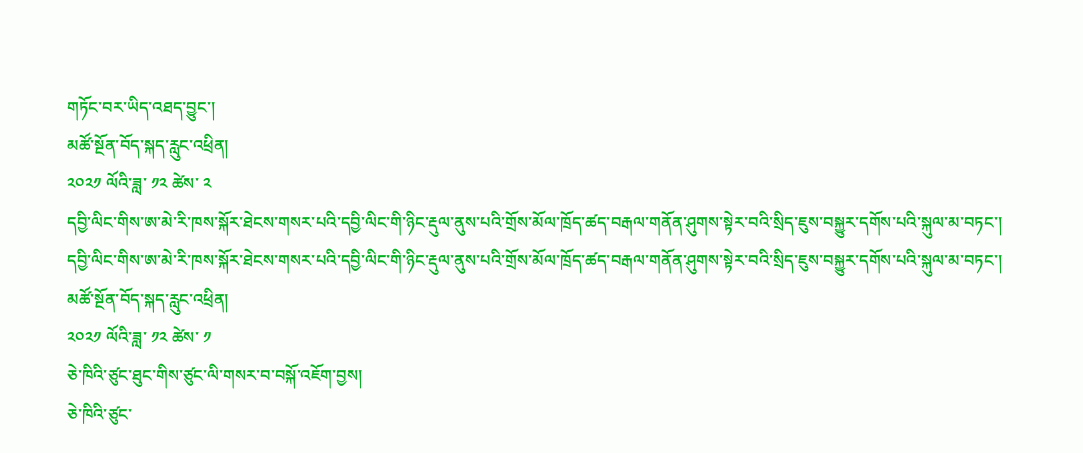གཏོང་བར་ཡིད་འཐད་བྱུང་།
མཚོ་སྔོན་བོད་སྐད་རླུང་འཕྲིན།
༢༠༢༡ ལོའི་ཟླ་ ༡༢ ཚེས་ ༢
དབྱི་ལིང་གིས་ཨ་མེ་རི་ཁས་སྐོར་ཐེངས་གསར་པའི་དབྱི་ལིང་གི་ཉིང་རྡུལ་ནུས་པའི་གྲོས་མོལ་ཁྲོད་ཚད་བརྒལ་གནོན་ཤུགས་སྟེར་བའི་སྲིད་ཇུས་བསྐྱུར་དགོས་པའི་སྐུལ་མ་བཏང་།
དབྱི་ལིང་གིས་ཨ་མེ་རི་ཁས་སྐོར་ཐེངས་གསར་པའི་དབྱི་ལིང་གི་ཉིང་རྡུལ་ནུས་པའི་གྲོས་མོལ་ཁྲོད་ཚད་བརྒལ་གནོན་ཤུགས་སྟེར་བའི་སྲིད་ཇུས་བསྐྱུར་དགོས་པའི་སྐུལ་མ་བཏང་།
མཚོ་སྔོན་བོད་སྐད་རླུང་འཕྲིན།
༢༠༢༡ ལོའི་ཟླ་ ༡༢ ཚེས་ ༡
ཅེ་ཁིའི་ཙུང་ཐུང་གིས་ཙུང་ལི་གསར་བ་བསྐོ་འཇོག་བྱས།
ཅེ་ཁིའི་ཙུང་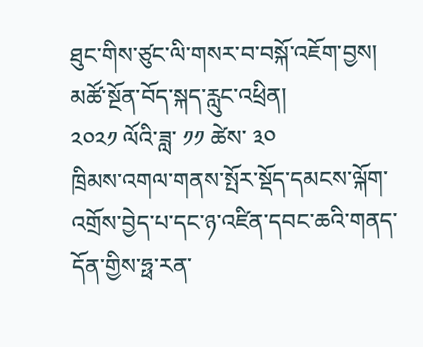ཐུང་གིས་ཙུང་ལི་གསར་བ་བསྐོ་འཇོག་བྱས།
མཚོ་སྔོན་བོད་སྐད་རླུང་འཕྲིན།
༢༠༢༡ ལོའི་ཟླ་ ༡༡ ཚེས་ ༣༠
ཁྲིམས་འགལ་གནས་སྤོར་སྡོད་དམངས་ལྐོག་འགྲོས་བྱེད་པ་དང་ཉ་འཛིན་དབང་ཆའི་གནད་དོན་གྱིས་ཧྥ་རན་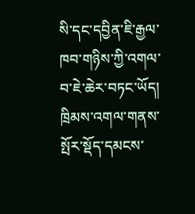སི་དང་དབྱིན་ཇི་རྒྱལ་ཁབ་གཉིས་ཀྱི་འགལ་བ་ཇེ་ཆེར་བཏང་ཡོད།
ཁྲིམས་འགལ་གནས་སྤོར་སྡོད་དམངས་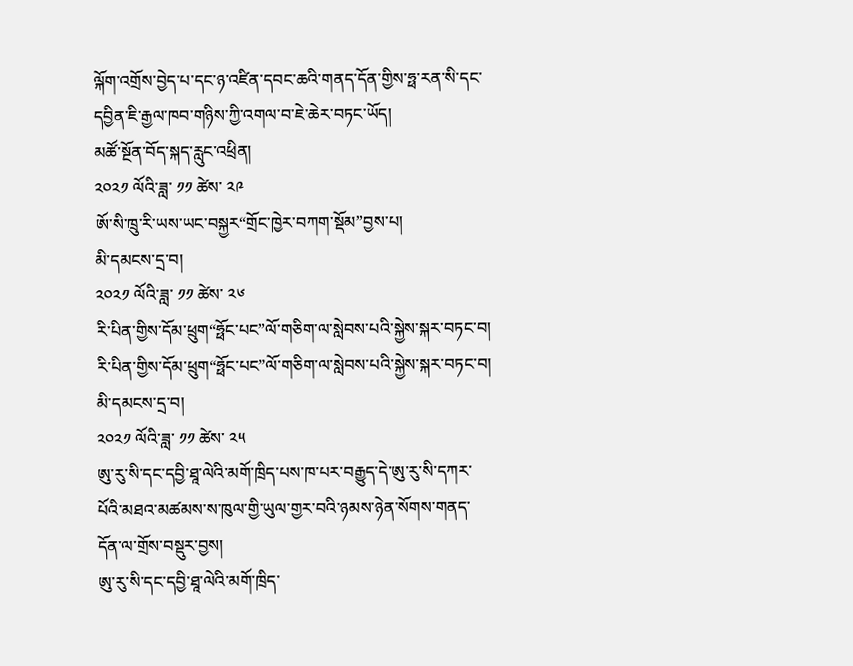ལྐོག་འགྲོས་བྱེད་པ་དང་ཉ་འཛིན་དབང་ཆའི་གནད་དོན་གྱིས་ཧྥ་རན་སི་དང་དབྱིན་ཇི་རྒྱལ་ཁབ་གཉིས་ཀྱི་འགལ་བ་ཇེ་ཆེར་བཏང་ཡོད།
མཚོ་སྔོན་བོད་སྐད་རླུང་འཕྲིན།
༢༠༢༡ ལོའི་ཟླ་ ༡༡ ཚེས་ ༢༩
ཨོ་སི་ཁྲུ་རི་ཡས་ཡང་བསྐྱར“གྲོང་ཁྱེར་བཀག་སྡོམ”བྱས་པ།
མི་དམངས་དྲ་བ།
༢༠༢༡ ལོའི་ཟླ་ ༡༡ ཚེས་ ༢༦
རི་པིན་གྱིས་དོམ་ཕྲུག“ཧྥོང་པང”ལོ་གཅིག་ལ་སླེབས་པའི་སྐྱེས་སྐར་བཏང་བ།
རི་པིན་གྱིས་དོམ་ཕྲུག“ཧྥོང་པང”ལོ་གཅིག་ལ་སླེབས་པའི་སྐྱེས་སྐར་བཏང་བ།
མི་དམངས་དྲ་བ།
༢༠༢༡ ལོའི་ཟླ་ ༡༡ ཚེས་ ༢༥
ཨུ་རུ་སི་དང་དབྱི་ཐཱ་ལེའི་མགོ་ཁྲིད་པས་ཁ་པར་བརྒྱུད་དེ་ཨུ་རུ་སི་དཀར་པོའི་མཐའ་མཚམས་ས་ཁུལ་གྱི་ཡུལ་གྱར་བའི་ཉམས་ཉེན་སོགས་གནད་དོན་ལ་གྲོས་བསྡུར་བྱས།
ཨུ་རུ་སི་དང་དབྱི་ཐཱ་ལེའི་མགོ་ཁྲིད་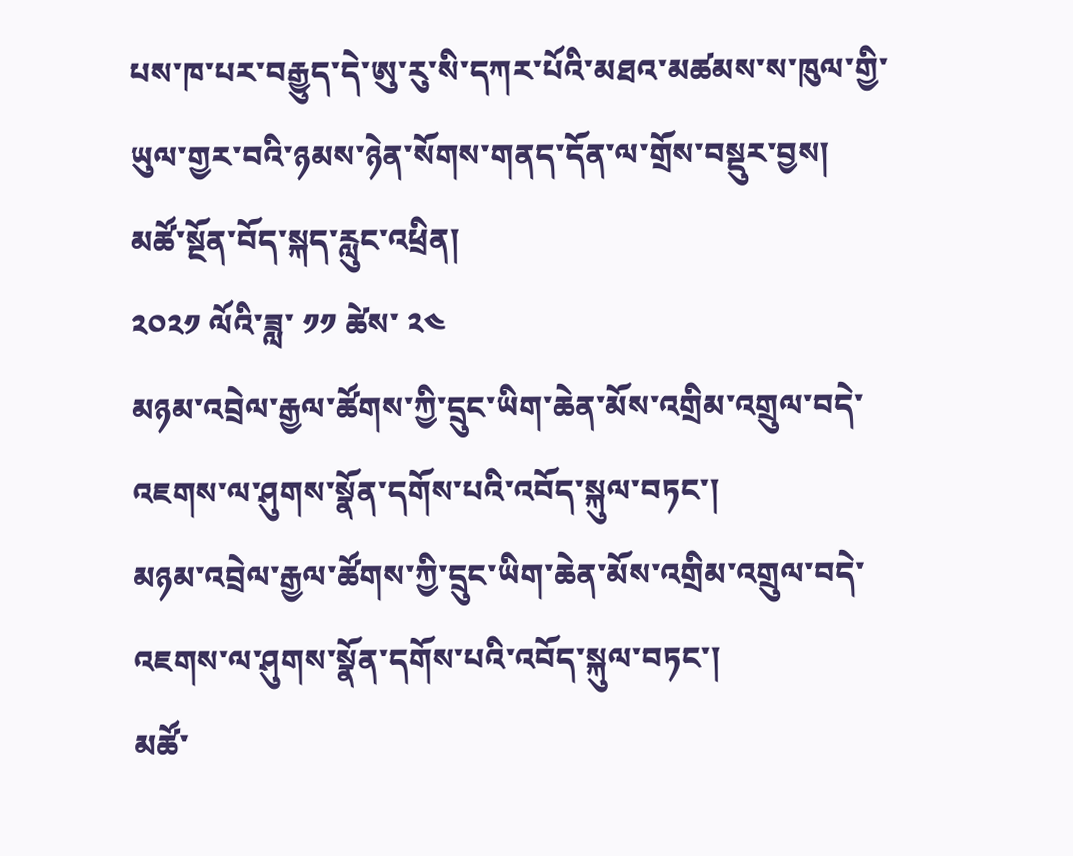པས་ཁ་པར་བརྒྱུད་དེ་ཨུ་རུ་སི་དཀར་པོའི་མཐའ་མཚམས་ས་ཁུལ་གྱི་ཡུལ་གྱར་བའི་ཉམས་ཉེན་སོགས་གནད་དོན་ལ་གྲོས་བསྡུར་བྱས།
མཚོ་སྔོན་བོད་སྐད་རླུང་འཕྲིན།
༢༠༢༡ ལོའི་ཟླ་ ༡༡ ཚེས་ ༢༤
མཉམ་འབྲེལ་རྒྱལ་ཚོགས་ཀྱི་དྲུང་ཡིག་ཆེན་མོས་འགྲིམ་འགྲུལ་བདེ་འཇགས་ལ་ཤུགས་སྣོན་དགོས་པའི་འབོད་སྐུལ་བཏང་།
མཉམ་འབྲེལ་རྒྱལ་ཚོགས་ཀྱི་དྲུང་ཡིག་ཆེན་མོས་འགྲིམ་འགྲུལ་བདེ་འཇགས་ལ་ཤུགས་སྣོན་དགོས་པའི་འབོད་སྐུལ་བཏང་།
མཚོ་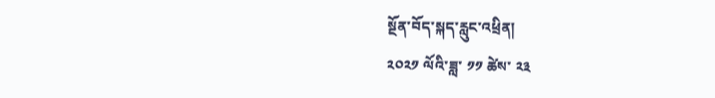སྔོན་བོད་སྐད་རླུང་འཕྲིན།
༢༠༢༡ ལོའི་ཟླ་ ༡༡ ཚེས་ ༢༣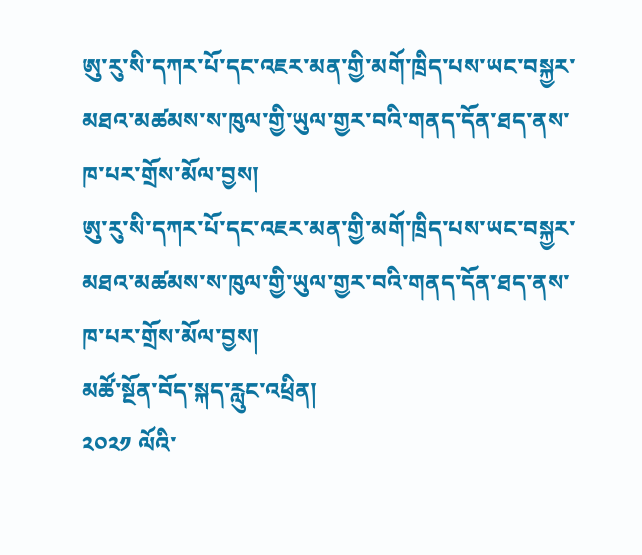ཨུ་རུ་སི་དཀར་པོ་དང་འཇར་མན་གྱི་མགོ་ཁྲིད་པས་ཡང་བསྐྱར་མཐའ་མཚམས་ས་ཁུལ་གྱི་ཡུལ་གྱར་བའི་གནད་དོན་ཐད་ནས་ཁ་པར་གྲོས་མོལ་བྱས།
ཨུ་རུ་སི་དཀར་པོ་དང་འཇར་མན་གྱི་མགོ་ཁྲིད་པས་ཡང་བསྐྱར་མཐའ་མཚམས་ས་ཁུལ་གྱི་ཡུལ་གྱར་བའི་གནད་དོན་ཐད་ནས་ཁ་པར་གྲོས་མོལ་བྱས།
མཚོ་སྔོན་བོད་སྐད་རླུང་འཕྲིན།
༢༠༢༡ ལོའི་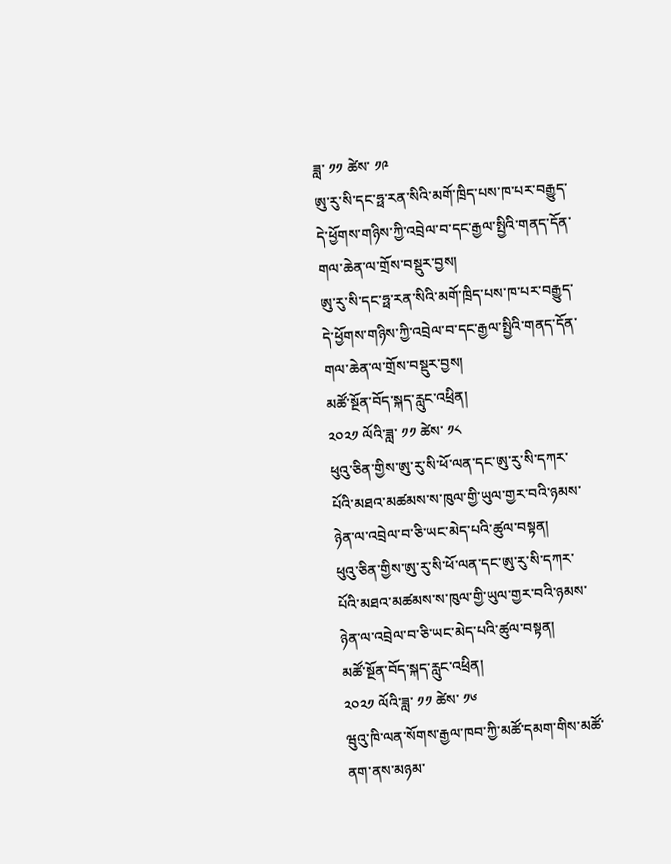ཟླ་ ༡༡ ཚེས་ ༡༩
ཨུ་རུ་སི་དང་ཧྥ་རན་སིའི་མགོ་ཁྲིད་པས་ཁ་པར་བརྒྱུད་དེ་ཕྱོགས་གཉིས་ཀྱི་འབྲེལ་བ་དང་རྒྱལ་སྤྱིའི་གནད་དོན་གལ་ཆེན་ལ་གྲོས་བསྡུར་བྱས།
ཨུ་རུ་སི་དང་ཧྥ་རན་སིའི་མགོ་ཁྲིད་པས་ཁ་པར་བརྒྱུད་དེ་ཕྱོགས་གཉིས་ཀྱི་འབྲེལ་བ་དང་རྒྱལ་སྤྱིའི་གནད་དོན་གལ་ཆེན་ལ་གྲོས་བསྡུར་བྱས།
མཚོ་སྔོན་བོད་སྐད་རླུང་འཕྲིན།
༢༠༢༡ ལོའི་ཟླ་ ༡༡ ཚེས་ ༡༨
ཕུའུ་ཅིན་གྱིས་ཨུ་རུ་སི་ཕོ་ལན་དང་ཨུ་རུ་སི་དཀར་པོའི་མཐའ་མཚམས་ས་ཁུལ་གྱི་ཡུལ་གྱར་བའི་ཉམས་ཉེན་ལ་འབྲེལ་བ་ཅི་ཡང་མེད་པའི་ཚུལ་བསྟན།
ཕུའུ་ཅིན་གྱིས་ཨུ་རུ་སི་ཕོ་ལན་དང་ཨུ་རུ་སི་དཀར་པོའི་མཐའ་མཚམས་ས་ཁུལ་གྱི་ཡུལ་གྱར་བའི་ཉམས་ཉེན་ལ་འབྲེལ་བ་ཅི་ཡང་མེད་པའི་ཚུལ་བསྟན།
མཚོ་སྔོན་བོད་སྐད་རླུང་འཕྲིན།
༢༠༢༡ ལོའི་ཟླ་ ༡༡ ཚེས་ ༡༦
ཝུའུ་ཁི་ལན་སོགས་རྒྱལ་ཁབ་ཀྱི་མཚོ་དམག་གིས་མཚོ་ནག་ནས་མཉམ་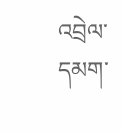འབྲེལ་དམག་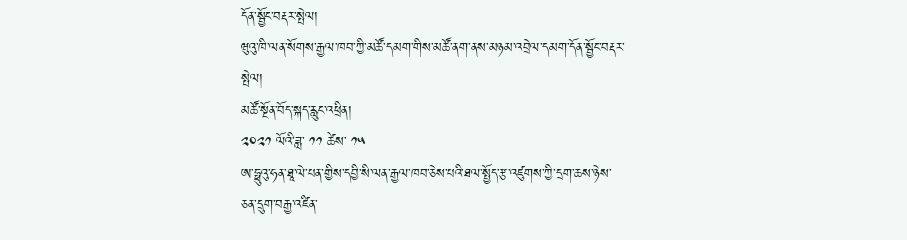དོན་སྦྱོང་བརྡར་སྤེལ།
ཝུའུ་ཁི་ལན་སོགས་རྒྱལ་ཁབ་ཀྱི་མཚོ་དམག་གིས་མཚོ་ནག་ནས་མཉམ་འབྲེལ་དམག་དོན་སྦྱོང་བརྡར་སྤེལ།
མཚོ་སྔོན་བོད་སྐད་རླུང་འཕྲིན།
༢༠༢༡ ལོའི་ཟླ་ ༡༡ ཚེས་ ༡༥
ཨ་ཧྥུའུ་ཧན་ཐཱ་ལེ་པན་གྱིས་དབྱི་སི་ལན་རྒྱལ་ཁབ་ཅེས་པའི་ཐལ་སྤྱོད་རྩ་འཛུགས་ཀྱི་དྲག་ཆས་ཉེས་ཅན་དྲུག་བརྒྱ་འཛིན་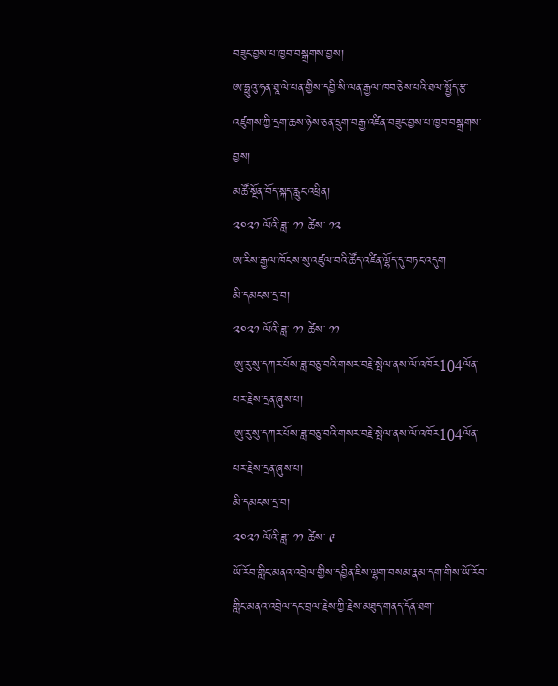བཟུང་བྱས་པ་ཁྱབ་བསྒྲགས་བྱས།
ཨ་ཧྥུའུ་ཧན་ཐཱ་ལེ་པན་གྱིས་དབྱི་སི་ལན་རྒྱལ་ཁབ་ཅེས་པའི་ཐལ་སྤྱོད་རྩ་འཛུགས་ཀྱི་དྲག་ཆས་ཉེས་ཅན་དྲུག་བརྒྱ་འཛིན་བཟུང་བྱས་པ་ཁྱབ་བསྒྲགས་བྱས།
མཚོ་སྔོན་བོད་སྐད་རླུང་འཕྲིན།
༢༠༢༡ ལོའི་ཟླ་ ༡༡ ཚེས་ ༡༢
ཨ་རིས་རྒྱལ་ཁོངས་སུ་འཛུལ་བའི་ཚོད་འཛིན་ལྷོད་དུ་བཏང་འདུག
མི་དམངས་དྲ་བ།
༢༠༢༡ ལོའི་ཟླ་ ༡༡ ཚེས་ ༡༡
ཨུ་རུ་སུ་དཀར་པོས་ཟླ་བཅུ་བའི་གསར་བརྗེ་སྤེལ་ནས་ལོ་འཁོར104ལོན་པར་རྗེས་དྲན་ཞུས་པ།
ཨུ་རུ་སུ་དཀར་པོས་ཟླ་བཅུ་བའི་གསར་བརྗེ་སྤེལ་ནས་ལོ་འཁོར104ལོན་པར་རྗེས་དྲན་ཞུས་པ།
མི་དམངས་དྲ་བ།
༢༠༢༡ ལོའི་ཟླ་ ༡༡ ཚེས་ ༩
ཡོ་རོབ་གླིང་མནའ་འབྲེལ་གྱིས་དབྱིན་ཇིས་ལྷག་བསམ་རྣམ་དག་གིས་ཡོ་རོབ་གླིང་མནའ་འབྲེལ་དང་བྲལ་རྗེས་ཀྱི་རྗེས་མཐུད་གནད་དོན་ཐག་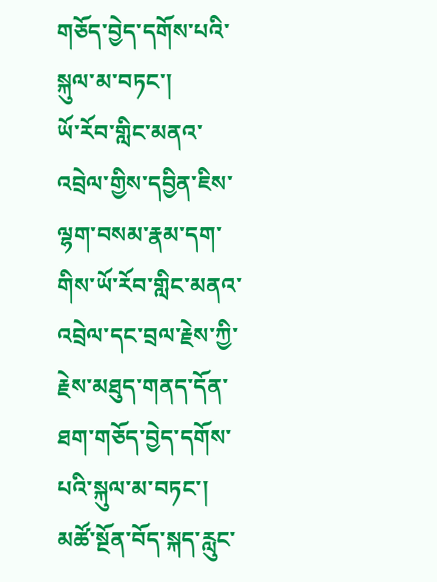གཅོད་བྱེད་དགོས་པའི་སྐུལ་མ་བཏང་།
ཡོ་རོབ་གླིང་མནའ་འབྲེལ་གྱིས་དབྱིན་ཇིས་ལྷག་བསམ་རྣམ་དག་གིས་ཡོ་རོབ་གླིང་མནའ་འབྲེལ་དང་བྲལ་རྗེས་ཀྱི་རྗེས་མཐུད་གནད་དོན་ཐག་གཅོད་བྱེད་དགོས་པའི་སྐུལ་མ་བཏང་།
མཚོ་སྔོན་བོད་སྐད་རླུང་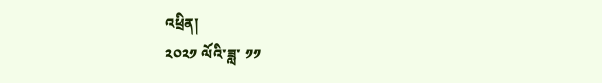འཕྲིན།
༢༠༢༡ ལོའི་ཟླ་ ༡༡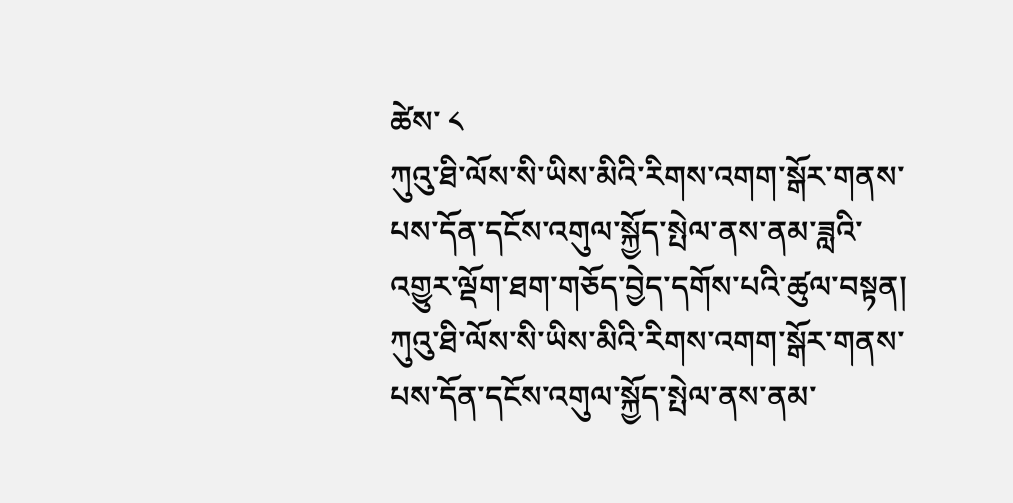ཚེས་ ༨
ཀུའུ་ཐི་ལོས་སི་ཡིས་མིའི་རིགས་འགག་སྒོར་གནས་པས་དོན་དངོས་འགུལ་སྐྱོད་སྤེལ་ནས་ནམ་ཟླའི་འགྱུར་ལྡོག་ཐག་གཅོད་བྱེད་དགོས་པའི་ཚུལ་བསྟན།
ཀུའུ་ཐི་ལོས་སི་ཡིས་མིའི་རིགས་འགག་སྒོར་གནས་པས་དོན་དངོས་འགུལ་སྐྱོད་སྤེལ་ནས་ནམ་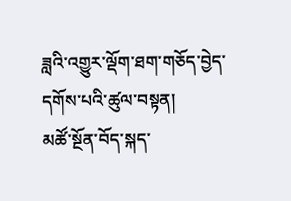ཟླའི་འགྱུར་ལྡོག་ཐག་གཅོད་བྱེད་དགོས་པའི་ཚུལ་བསྟན།
མཚོ་སྔོན་བོད་སྐད་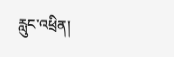རླུང་འཕྲིན།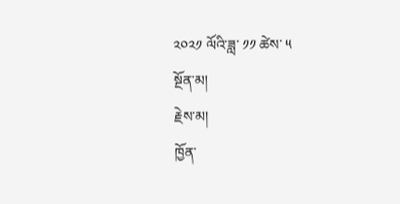༢༠༢༡ ལོའི་ཟླ་ ༡༡ ཚེས་ ༥
སྔོན་མ།
རྗེས་མ།
ཁྱོན་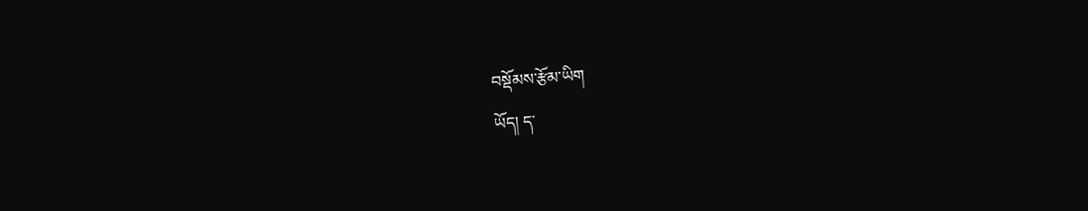བསྡོམས་རྩོམ་ཡིག
ཡོད། ད་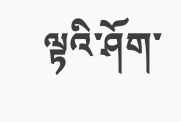ལྟའི་ཤོག་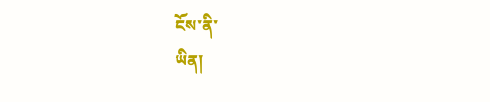ངོས་ནི་
ཡིན།